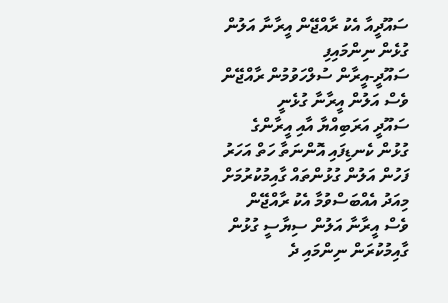ސައޫދީއާ އެކު ރާއްޖޭން އީރާނާ އަލުން ގުޅެން ނިންމައިފި
ސައޫދީ-އީރާން ސުލްހަވުމުން ރާއްޖޭން ވެސް އަލުން އީރާނާ ގުޅެނީ
ސައޫދީ އަރަބިއްޔާ އާއި އީރާންގެ ގުޅުން ކެނޑިފައި އޮންނަތާ ހަތް އަހަރު ފަހުން އަލުން ގުޅުންތައް ގާއިމުކުރުމަށް މިއަދު އެއްބަސްވުމާ އެކު ރާއްޖޭން ވެސް އީރާނާ އަލުން ސިޔާސީ ގުޅުން ގާއިމުކުރަން ނިންމައި ދެ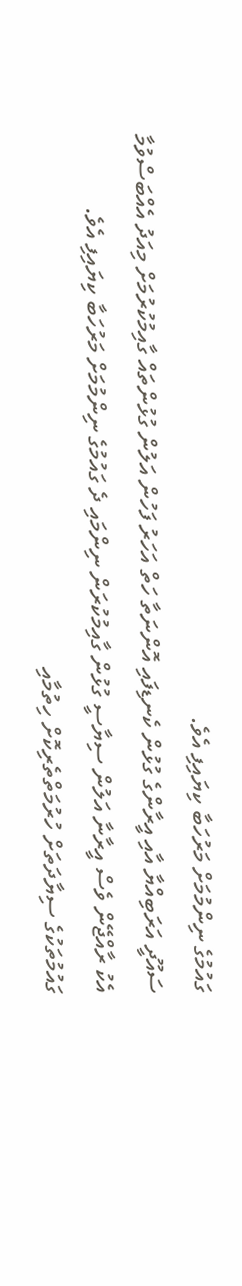ގައުމުގެ ނިންމުމަށް މަރުހަބާ ކިޔައިފި އެވެ.
ސައޫދީ އަރަބިއްޔާ އާއި އީރާންގެ ގުޅުން ކެނޑިފައި އޮންނަތާ ހަތް އަހަރު ފަހުން އަލުން ގުޅުންތައް ގާއިމުކުރުމަށް މިއަދު އެއްބަސްވުމާ އެކު ރާއްޖޭން ވެސް އީރާނާ އަލުން ސިޔާސީ ގުޅުން ގާއިމުކުރަން ނިންމައި ދެ ގައުމުގެ ނިންމުމަށް މަރުހަބާ ކިޔައިފި އެވެ.
ގައުމުތަކުގެ ސިޔާދަތަށް ހުރުމަތްތެރިކޮށް ހިތުމާއި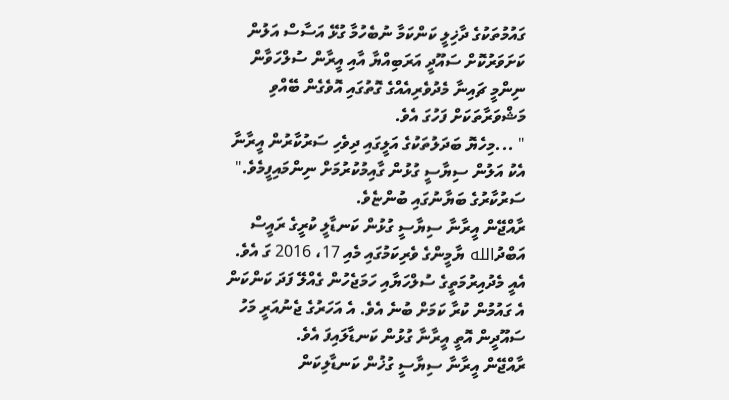ގައުމުތަކުގެ ދާޚިލީ ކަންކަމާ ނުބެހުމާ ގުޅޭ އަސާސް އަލުން ކަށަވަރުކޮށް ސައޫދީ އަރަބިއްޔާ އާއި އީރާން ސުލްހަވާން ނިންމީ ޗައިނާ މެދުވެރިއެއްގެ ގޮތުގައި އޮވެގެން ބޭއްވި މަޝްވަރާތަކަށް ފަހުގަ އެވެ.
" ...މިހެޔޮ ބަދަލުތަކުގެ އަލީގައި ދިވެހި ސަރުކާރުން އީރާނާ އެކު އަލުން ސިޔާސީ ގުޅުން ގާއިމުކުރުމަށް ނިންމައިފީމެވެ." ސަރުކާރުގެ ބަޔާނުގައި ބުންޏެވެ.
ރާއްޖޭން އީރާނާ ސިޔާސީ ގުޅުން ކަނޑާލީ ކުރީގެ ރައީސް އަބްދުالله ޔާމީންގެ ވެރިކަމުގައި މެއި 17، 2016 ގަ އެވެ. އެއީ މެދުއިރުމަތީގެ ސުލްހަޔާއި ހަމަޖެހުން ގެއްލޭ ފަދަ ކަންކަން އެ ގައުމުން ކުރާ ކަމަށް ބުނެ އެވެ. އެ އަހަރުގެ ޖެނުއަރީ މަހު ސައޫދީން އޮތީ އީރާނާ ގުޅުން ކަނޑާލައިފަ އެވެ.
ރާއްޖޭން އީރާނާ ސިޔާސީ ގުޚުން ކަނޑާލިކަން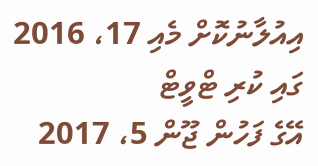އިއުލާނުކޮށް މެއި 17، 2016 ގައި ކުރި ޓްވީޓް
އޭގެ ފަހުން ޖޫން 5، 2017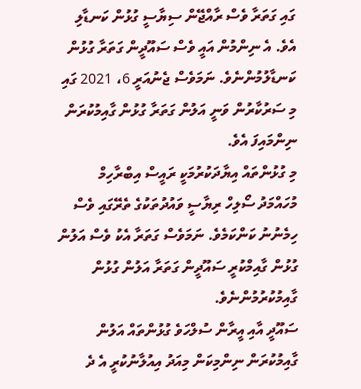ގައި ގަތަރާ ވެސް ރާއްޖޭން ސިޔާސީ ގުޅުން ކަނޑާލި އެވެ. އެ ނިންމުން އައީ ވެސް ސައޫދީން ގަތަރާ ގުޅުން ކަނޑާލުމުންނެވެ. ނަމަވެސް ޖެނުއަރީ 6، 2021 ގައި މި ސަރުކާރުން ވަނީ އަލުން ގަތަރާ ގުޅުން ގާއިމުކުރަން ނިންމައިފަ އެވެ.
މި ގުޅުންތައް އިޔާދަކުރުމަކީ ރައީސް އިބްރާހިމް މުހައްމަދު ސޯލިހް ރިޔާސީ ވައުދުތަކުގެ ތެރޭގައި ވެސް ހިމެނުނު ކަންކަމެވެ. ނަމަވެސް ގަތަރާ އެކު ވެސް އަލުން ގުޅުން ގާއިމްކުރީ ސައޫދީން ގަތަރާ އަލުން ގުޅުން ގާއިމުކުރުމުންނެވެ.
ސައޫދީ އާއި އީރާން ސުލްހަވެ ގުޅުންތައް އަލުން ގާއިމުކުރަން ނިންމިކަން މިއަދު އިއުލާނުކުރީ އެ ދެ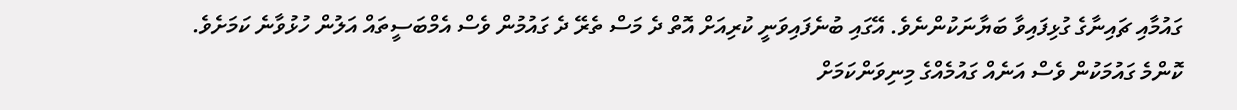ގައުމާއި ޗައިނާގެ ގުޅިފައިވާ ބަޔާނަކުންނެވެ. އޭގައި ބުނެފައިވަނީ ކުރިއަށް އޮތް ދެ މަސް ތެރޭ ދެ ގައުމުން ވެސް އެމްބަސީތައް އަލުން ހުޅުވާނެ ކަމަށެވެ. ކޮންމެ ގައުމަކުން ވެސް އަނެއް ގައުމެއްގެ މިނިވަންކަމަށް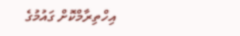އިހްތިރާމްކޮށް ގައުމުގެ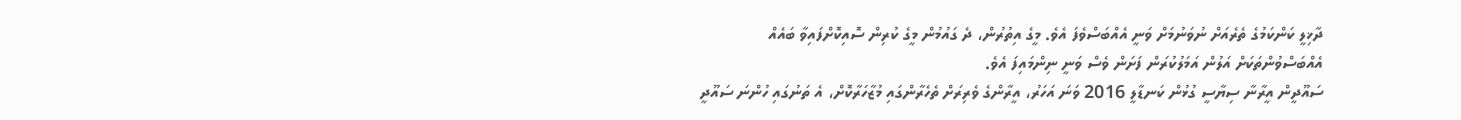ދާޚިލީ ކަންކަމުގެ ތެރެއަށް ނުވަނުމަށް ވަނީ އެއްބަސްވެފަ އެވެ. މީގެ އިތުރުން، ދެ ގައުމުން މީގެ ކުރިން ސޮއިކޮށްފައިވާ ބައެއް އެއްބަސްވުންތަކަށް އަލުން އަމަލުކުރަން ފަށަން ވެސް ވަނީ ނިންމައިފަ އެވެ.
ސައޫދީން އީރާނާ ސިޔާސީ ގުޅުން ކަނޑާލީ 2016 ވަނަ އަހަރު، އީރާންގެ ވެރިރަށް ތެހެރާންގައި މުޒާހަރާކޮށް، އެ ތަނުގައި ހުންނަ ސައޫދީ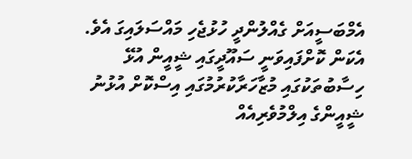އެމްބަސީއަށް ގެއްލުންދީ ހުޅުޖެހި މައްސަލައިގަ އެވެ. އެކަން ކޮށްފައިވަނީ ސައޫދީގައި ޝީއީން އުޅޭ ހިސާބުތަކުގައި މުޒާހަރާކުރުމުގައި އިސްކޮށް އުޅުނު ޝީއީންގެ އިލްމުވެރިއެއް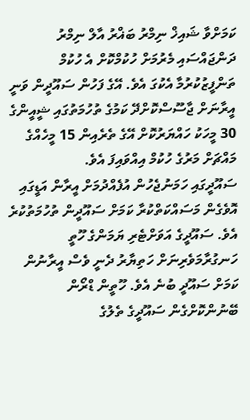ކަމަށްވާ ޝައިޚް ނިމްރު ބަޣްރު އާލް ނިމްރު ދަންޖައްސައި މެރުމަށް ހުކުމްކޮށް އެ ހުކުމް ތަންފީޒުކުރުމާ އެކުގަ އެވެ. އޭގެ ފަހުން ސައޫދީން ވަނީ އީރާނަށް ޖާސޫސްކޮށްދޭ ކަމުގެ ތުހުމަތުގައި ޝީއީންގެ 30 މީހަކު ހައްޔަރުކޮށް އޭގެ ތެރެއިން 15 މީހެއްގެ މައްޗަށް މަރުގެ ހުކުމް އިއްވައިފަ އެވެ.
ސައޫދީގައި ހަމަނުޖެހުން އުފެއްދުމަށް އީރާން އަޑީގައި އޮވެގެން މަސައްކަތްކުރާ ކަމަށް ސައޫދީން ތުހުމަތުކުރެ އެވެ. ސައޫދީގެ އަވަށްޓެރި ޔަމަންގެ ހޫތީ ހަނގުރާމަވެރިނަށް ހަތިޔާރު ދެނީ ވެސް އީރާނުން ކަމަށް ސައޫދީ ބުނެ އެވެ. ހޫތީން ޑްރޯން ބޭނުންކޮށްގެން ސައޫދީގެ ތެލުގެ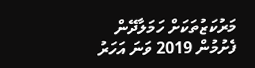މަރުކަޒުތަކަށް ހަމަލާދޭން ފެށުމުން 2019 ވަނަ އަހަރު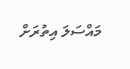މައްސަލަ އިތުރަށް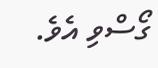ގޯސްވި އެވެ.